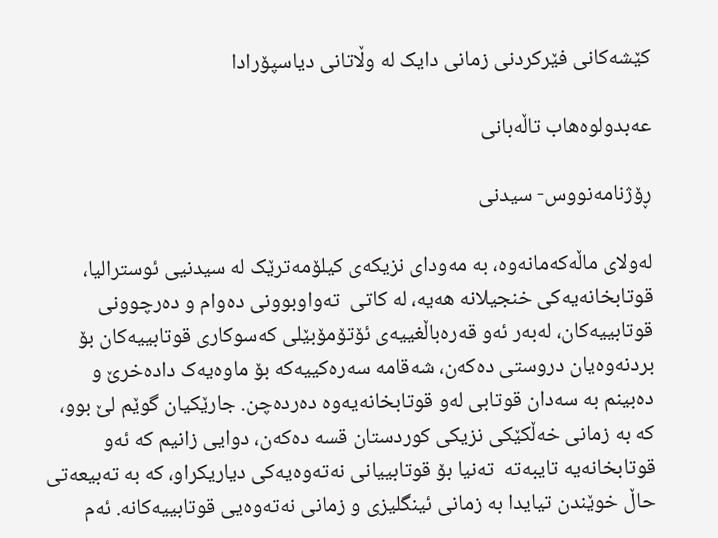کێشەکانی فێرکردنی زمانی دایک لە وڵاتانی دیاسپۆرادا

عەبدولوەهاب تاڵەبانی

ڕۆژنامەنووس- سیدنی

لەولای ماڵەکەمانەوە، بە مەودای نزیکەی کیلۆمەترێک لە سیدنیی ئوسترالیا، قوتابخانەیەکی خنجیلانە هەیە، لە کاتی  تەواوبوونی دەوام و دەرچوونی قوتابییەکان، لەبەر ئەو قەرەباڵغییەی ئۆتۆمۆبێلی کەسوکاری قوتابییەکان بۆ بردنەوەیان دروستی دەکەن، شەقامە سەرەکییەکە بۆ ماوەیەک دادەخرێ و دەبینم بە سەدان قوتابی لەو قوتابخانەیەوە دەردەچن. جارێکیان گوێم لێ بوو، کە بە زمانی خەڵکێکی نزیکی کوردستان قسە دەکەن، دوایی زانیم کە ئەو قوتابخانەیە تایبەتە  تەنیا بۆ قوتابییانی نەتەوەیەکی دیاریکراو، کە بە تەبیعەتی حاڵ خوێندن تیایدا بە زمانی ئینگلیزی و زمانی نەتەوەیی قوتابییەکانە. ئەم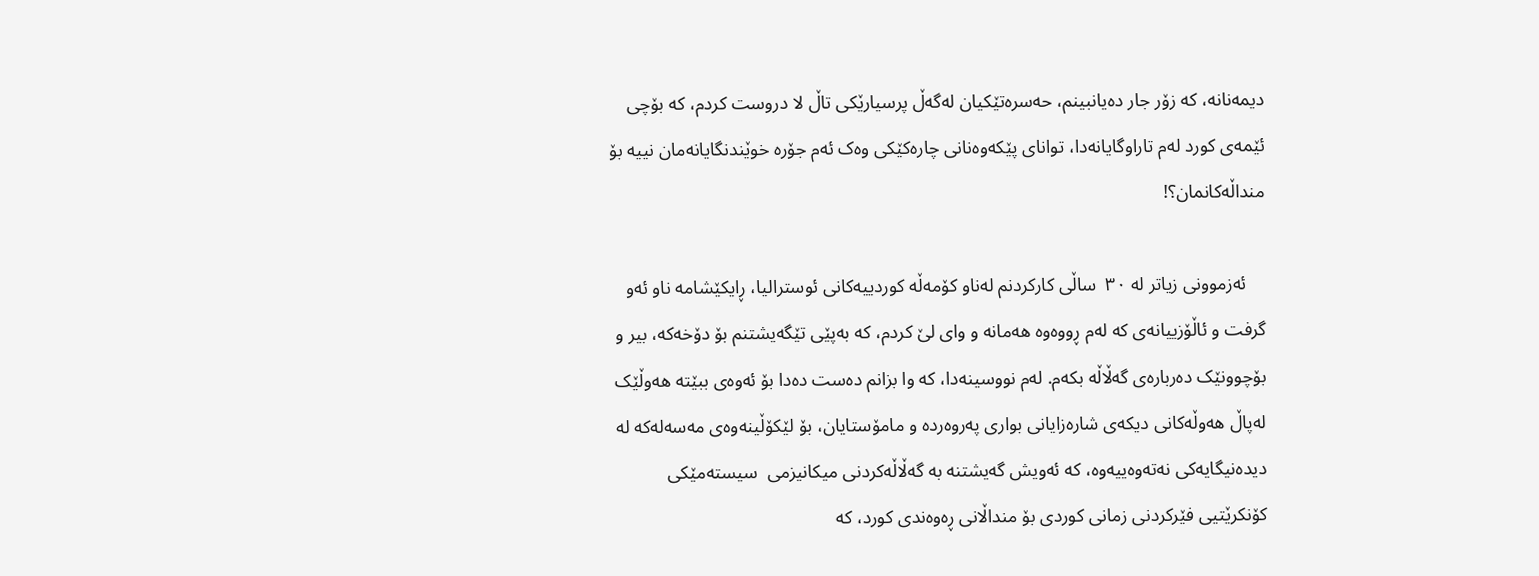دیمەنانە، کە زۆر جار دەیانبینم، حەسرەتێکیان لەگەڵ پرسیارێکی تاڵ لا دروست کردم، کە بۆچی ئێمەی کورد لەم تاراوگایانەدا، توانای پێکەوەنانی چارەکێکی وەک ئەم جۆرە خوێندنگایانەمان نییە بۆ منداڵەکانمان؟!

    ئەزموونی زیاتر لە ٣٠  ساڵی کارکردنم لەناو کۆمەڵە کوردییەکانی ئوسترالیا، ڕایکێشامە ناو ئەو گرفت و ئاڵۆزییانەی کە لەم ڕووەوە هەمانە و وای لێ کردم، کە بەپێی تێگەیشتنم بۆ دۆخەکە، بیر و بۆچوونێک دەربارەی گەڵاڵە بکەم. لەم نووسینەدا، کە وا بزانم دەست دەدا بۆ ئەوەی ببێتە هەوڵێک لەپاڵ هەوڵەکانی دیکەی شارەزایانی بواری پەروەردە و مامۆستایان، بۆ لێکۆڵینەوەی مەسەلەکە لە دیدەنیگایەکی نەتەوەییەوە، کە ئەویش گەیشتنە بە گەڵاڵەکردنی میکانیزمی  سیستەمێکی کۆنکرێتیی فێرکردنی زمانی کوردی بۆ منداڵانی ڕەوەندی کورد، کە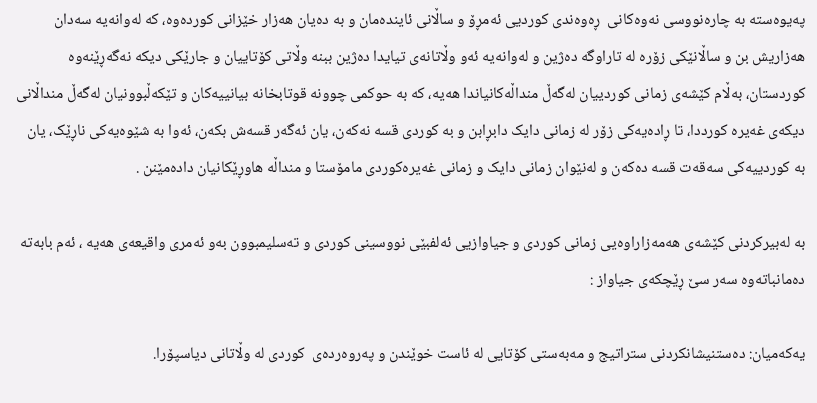پەیوەستە بە چارەنووسی نەوەکانی  ڕەوەندی کوردیی ئەمڕۆ و ساڵانی ئایندەمان و بە دەیان هەزار خێزانی کوردەوە، کە لەوانەیە سەدان هەزاریش بن و ساڵانێکی زۆرە لە تاراوگە دەژین و لەوانەیە ئەو وڵاتانەی تیایدا دەژین ببنە وڵاتی کۆتاییان و جارێکی دیکە نەگەڕێنەوە کوردستان، بەڵام کێشەی زمانی کوردییان لەگەڵ منداڵەکانیاندا هەیە، کە بە حوکمی چوونە قوتابخانە بیانییەکان و تێکەڵبوونیان لەگەڵ منداڵانی دیکەی غەیرە کورددا، تا ڕادەیەکی زۆر لە زمانی دایک دابڕابن و بە کوردی قسە نەکەن، یان ئەگەر قسەش بکەن، ئەوا بە شێوەیەکی ناڕێک، یان بە کوردییەکی سەقەت قسە دەکەن و لەنێوان زمانی دایک و زمانی غەیرەکوردی مامۆستا و منداڵە هاوڕێکانیان دادەمێنن .

بە لەبیرکردنی کێشەی هەمەزاراوەیی زمانی کوردی و جیاوازیی ئەلفبێی نووسینی کوردی و تەسلیمبوون بەو ئەمری واقیعەی هەیە ، ئەم بابەتە دەمانباتەوە سەر سێ ڕێچکەی جیاواز :

یەکەمیان: دەستنیشانکردنی ستراتیج و مەبەستی کۆتایی لە ئاست خوێندن و پەروەردەی  کوردی لە وڵاتانی دیاسپۆرا.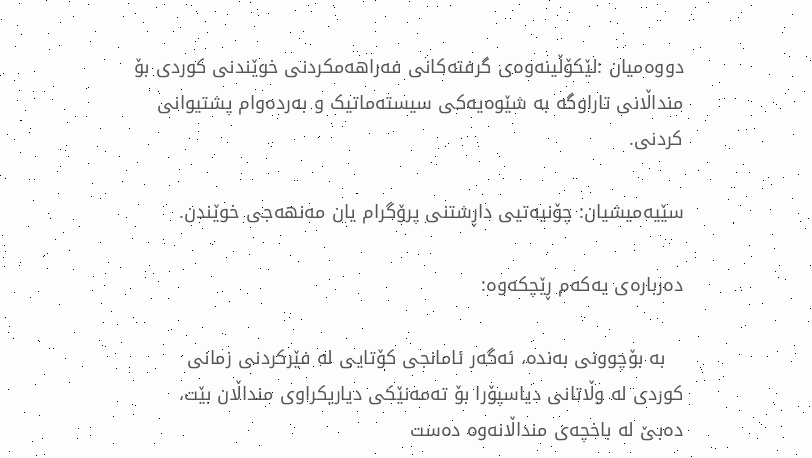دووەمیان :لێکۆڵینەوەی گرفتەکانی فەراهەمکردنی خوێندنی کوردی بۆ منداڵانی تاراوگە بە شێوەیەکی سیستەماتیک و بەردەوام پشتیوانی کردنی.

سێیەمیشیان: چۆنیەتیی داڕشتنی پرۆگرام یان مەنهەجی خوێندن.

دەربارەی یەکەم ڕێچکەوە:

   بە بۆچوونی بەندە، ئەگەر ئامانجی کۆتایی لە فێرکردنی زمانی کوردی لە وڵاتانی دیاسپۆرا بۆ تەمەنێکی دیاریکراوی منداڵان بێت، دەبێ لە باخچەی منداڵانەوە دەست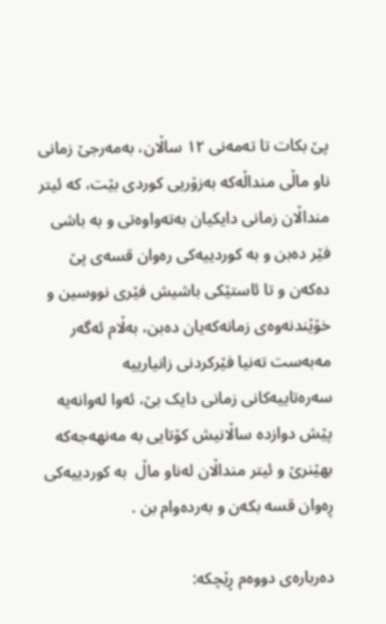پێ بکات تا تەمەنی ١٢ ساڵان، بەمەرجێ زمانی ناو ماڵی منداڵەکە بەزۆریی کوردی بێت، کە ئیتر منداڵان زمانی دایکیان بەتەواوەتی و بە باشی فێر دەبن و بە کوردییەکی رەوان قسەی پێ دەکەن و تا ئاستێکی باشیش فێری نووسین و خۆێندنەوەی زمانەکەیان دەبن، بەڵام ئەگەر مەبەست تەنیا فێرکردنی زانیارییە سەرەتاییەکانی زمانی دایک بێ، ئەوا لەوانەیە پێش دوازدە ساڵانیش کۆتایی بە مەنهەجەکە بهێنرێ و ئیتر منداڵان لەناو ماڵ  بە کوردییەکی ڕەوان قسە بکەن و بەردەوام بن .

دەربارەی دووەم ڕێچکە: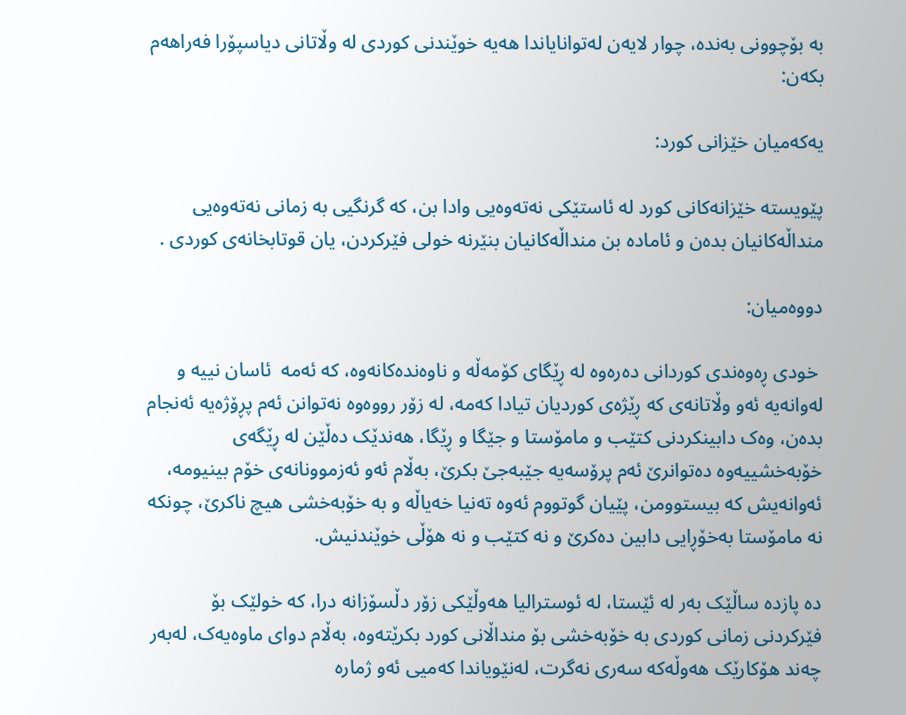بە بۆچوونی بەندە، چوار لایەن لەتوانایاندا هەیە خوێندنی کوردی لە وڵاتانی دیاسپۆرا فەراهەم بکەن:

یەکەمیان خێزانی کورد:

پێویستە خێزانەکانی کورد لە ئاستێکی نەتەوەیی وادا بن، کە گرنگیی بە زمانی نەتەوەیی منداڵەکانیان بدەن و ئامادە بن منداڵەکانیان بنێرنە خولی فێرکردن، یان قوتابخانەی کوردی .

دووەمیان:

 خودی ڕەوەندی کوردانی دەرەوە لە ڕێگای کۆمەڵە و ناوەندەکانەوە، کە ئەمە  ئاسان نییە و لەوانەیە ئەو وڵاتانەی کە ڕێژەی کوردیان تیادا کەمە، لە زۆر رووەوە نەتوانن ئەم پڕۆژەیە ئەنجام بدەن، وەک دابینکردنی کتێب و مامۆستا و جێگا و ڕێگا، هەندێک دەڵێن لە ڕێگەی خۆبەخشییەوە دەتوانرێ ئەم پرۆسەیە جێبەجێ بکرێ، بەڵام ئەو ئەزموونانەی خۆم بینیومە، ئەوانەیش کە بیستوومن، پێیان گوتووم ئەوە تەنیا خەیاڵە و بە خۆبەخشی هیچ ناکرێ، چونکە نە مامۆستا بەخۆڕایی دابین دەکرێ و نە کتێب و نە هۆڵی خوێندنیش.

دە پازدە ساڵێک بەر لە ئێستا، لە ئوسترالیا هەوڵێکی زۆر دڵسۆزانە درا، کە خولێک بۆ فێرکردنی زمانی کوردی بە خۆبەخشی بۆ منداڵانی کورد بکرێتەوە، بەڵام دوای ماوەیەک، لەبەر چەند هۆکارێک هەوڵەکە سەری نەگرت، لەنێویاندا کەمیی ئەو ژمارە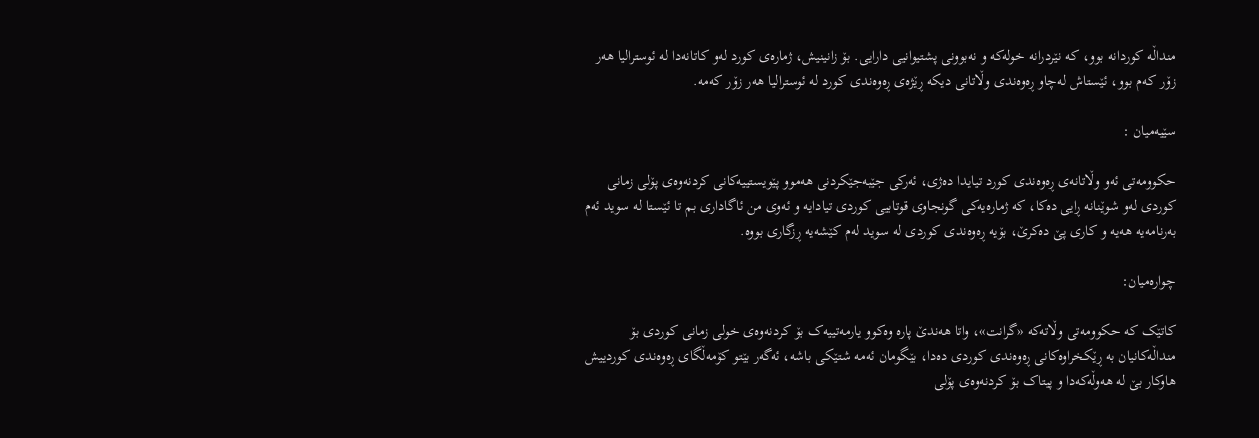منداڵە کوردانە بوو، کە نێردرانە خولەکە و نەبوونی پشتیوانیی دارایی. بۆ زانینیش، ژمارەی کورد لەو کاتانەدا لە ئوسترالیا هەر زۆر کەم بوو، ئێستاش لەچاو ڕەوەندی وڵاتانی دیکە ڕێژەی ڕەوەندی کورد لە ئوسترالیا هەر زۆر کەمە.

سێیەمیان :

حکوومەتی ئەو وڵاتانەی ڕەوەندی کورد تیایدا دەژی، ئەرکی جێبەجێکردنی هەموو پێویستییەکانی کردنەوەی پۆلی زمانی کوردی لەو شوێنانە ڕایی دەکا، کە ژمارەیەکی گونجاوی قوتابیی کوردی تیادایە و ئەوی من ئاگاداری بم تا ئێستا لە سوید ئەم بەرنامەیه هەیە و کاری پێ دەکرێ، بۆیە ڕەوەندی کوردی لە سوید لەم کێشەیە ڕزگاری بووە.

چوارەمیان:

کاتێک کە حکوومەتی وڵاتەکە «گرانت»، واتا هەندێ پارە وەکوو یارمەتییەک بۆ کردنەوەی خولی زمانی کوردی بۆ منداڵەکانیان بە ڕێکخراوەکانی ڕەوەندی کوردی دەدا، بێگومان ئەمە شتێکی باشە، ئەگەر بێتو کۆمەڵگای ڕەوەندی کوردییش هاوکار بێ لە هەوڵەکەدا و پیتاک بۆ کردنەوەی پۆلی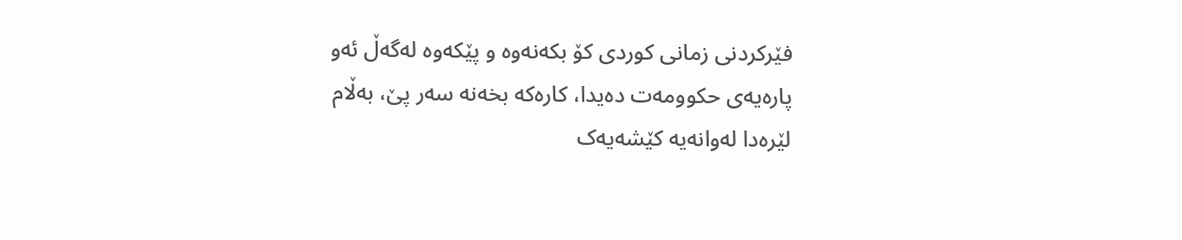فێرکردنی زمانی کوردی کۆ بکەنەوە و پێکەوە لەگەڵ ئەو پارەیەی حکوومەت دەیدا، کارەکە بخەنە سەر پێ، بەڵام لێرەدا لەوانەیە کێشەیەک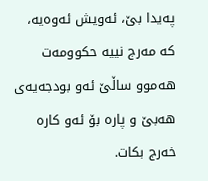پەیدا بێ، ئەویش ئەوەیە، کە مەرج نییە حکوومەت هەموو ساڵێ ئەو بودجەیەی هەبێ و پارە بۆ ئەو کارە خەرج بکات.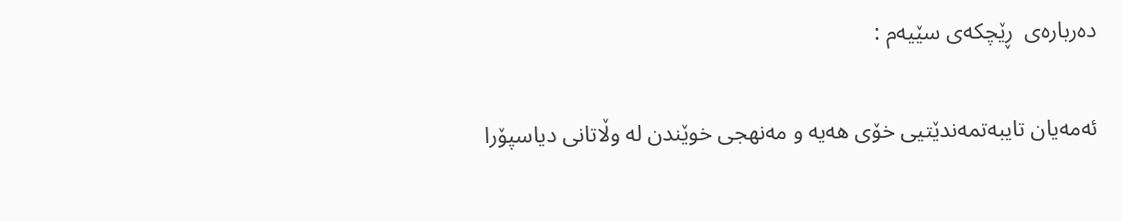دەربارەی  ڕێچکەی سێیەم :

ئەمەیان تایبەتمەندێتیی خۆی هەیە و مەنهجی خوێندن لە وڵاتانی دیاسپۆرا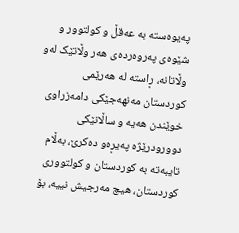پەیوەستە بە عەقڵ و کولتوور و شێوەی پەروەردەی هەر وڵاتێک لەو وڵاتانە، ڕاستە لە هەرێمی کوردستان مەنهەجێکی دامەزراوی خوێندن هەیە و ساڵانێکی دوورودرێژە پەیڕەو دەکرێ، بەڵام تایبەتە بە کوردستان و کولتووری کوردستان، هیچ مەرجیش نییە، بۆ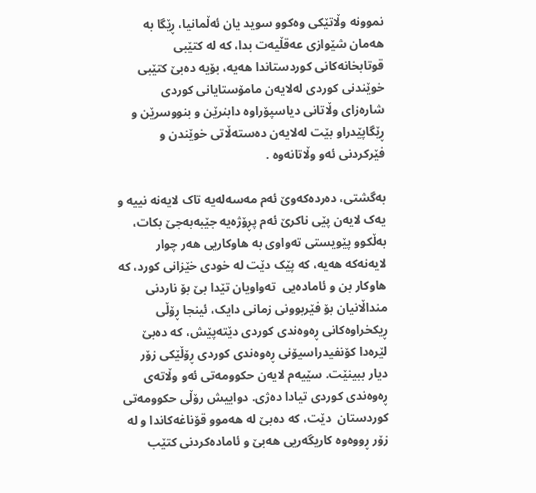نموونە وڵاتێکی وەکوو سوید یان ئەڵمانیا، ڕێگا بە هەمان شێوازی عەقڵیەت بدا، کە لە کتێبی قوتابخانەکانی کوردستاندا هەیە، بۆیە دەبێ کتێبی خوێندنی کوردی لەلایەن مامۆستایانی کوردی شارەزای وڵاتانی دیاسپۆراوە دابنرێن و بنووسرێن و ڕێگاپێدراو بێت لەلایەن دەستەڵاتی خوێندن و فێرکردنی ئەو وڵاتانەوە .

بەگشتی، دەردەکەوێ ئەم مەسەلەیە تاک لایەنە نییە و یەک لایەن پێی ناکرێ ئەم پڕۆژەیە جێبەبەجێ بکات، بەڵکوو پێویستی تەواوی بە هاوکاریی هەر چوار لایەنەکە هەیە، کە پێک دێت لە خودی خێزانی کورد، کە هاوکار بن و ئامادەیی  تەواویان تێدا بێ بۆ ناردنی منداڵانیان بۆ فێربوونی زمانی دایک، ئینجا ڕۆڵی ڕيکخراوەکانی ڕەوەندی کوردی دێتەپێش، کە دەبێ لێرەدا کۆنفیدراسیۆنی ڕەوەندی کوردی ڕۆڵێکی زۆر دیار ببینێت. سێیەم لایەن حکوومەتی ئەو وڵاتەی ڕەوەندی کوردی تیادا دەژی. دواییش رۆڵی حکوومەتی کوردستان  دێت، کە دەبێ لە هەموو قۆناغەکاندا و لە زۆر ڕووەوە کاریگەریی هەبێ و ئامادەکردنی کتێب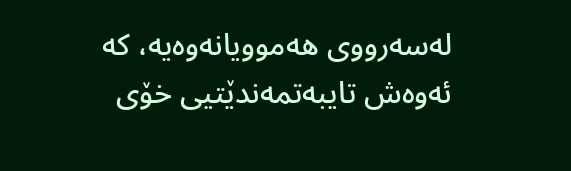لەسەرووی هەموویانەوەیە، کە ئەوەش تایبەتمەندێتیی خۆی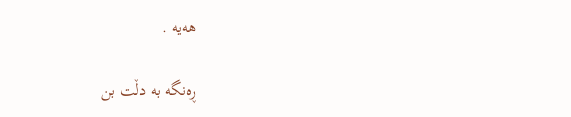هەیە .

ڕەنگە بە دڵت بن